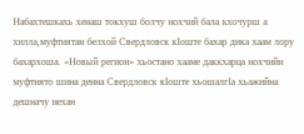Набахтешкахь хенаш токхуш болчу нохчий бала кхочурш а хилла,муфтиятан белхой Свердловск кIоште бахар дика хаам лору бахархоша. «Новый регион» хьостано хааме даккхарца нохчийн муфтиято шина денна Свердловск кIоште хьошалгIа хьажийна дешначу нехан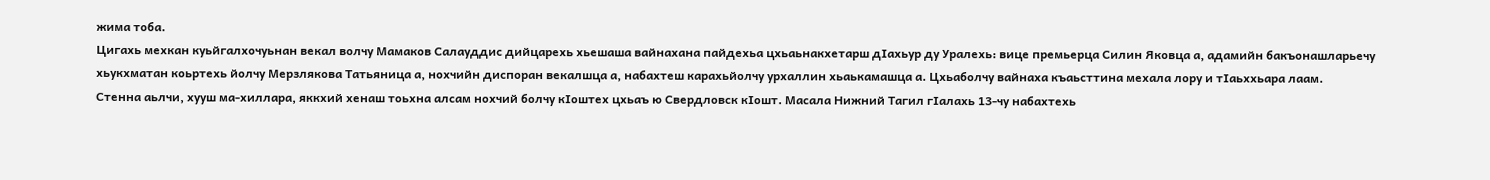жима тоба.
Цигахь мехкан куьйгалхочуьнан векал волчу Мамаков Салауддис дийцарехь хьешаша вайнахана пайдехьа цхьаьнакхетарш дIахьур ду Уралехь: вице премьерца Силин Яковца а, адамийн бакъонашларьечу хьукхматан коьртехь йолчу Мерзлякова Татьяница а, нохчийн диспоран векалшца а, набахтеш карахьйолчу урхаллин хьаькамашца а. Цхьаболчу вайнаха къаьсттина мехала лору и тIаьххьара лаам.
Стенна аьлчи, хууш ма-хиллара, яккхий хенаш тоьхна алсам нохчий болчу кIоштех цхьаъ ю Свердловск кIошт. Масала Нижний Тагил гIалахь 13-чу набахтехь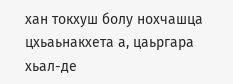хан токхуш болу нохчашца цхьаьнакхета а, цаьргара хьал-де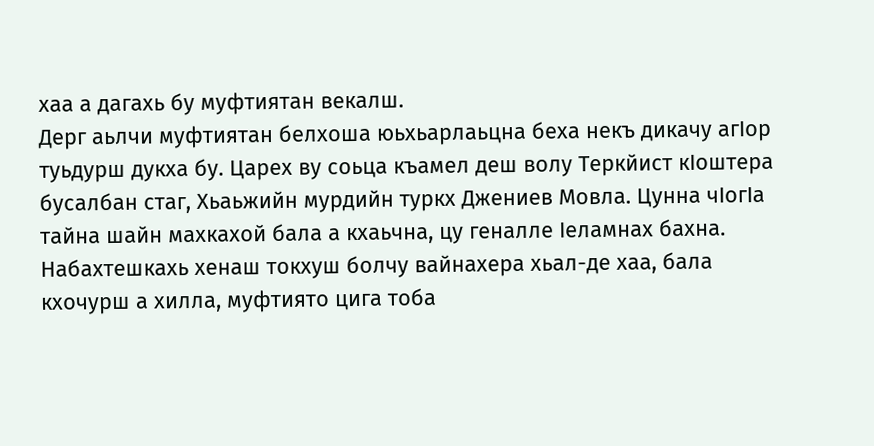хаа а дагахь бу муфтиятан векалш.
Дерг аьлчи муфтиятан белхоша юьхьарлаьцна беха некъ дикачу агIор туьдурш дукха бу. Царех ву соьца къамел деш волу Теркйист кIоштера бусалбан стаг, Хьаьжийн мурдийн туркх Джениев Мовла. Цунна чIогIа тайна шайн махкахой бала а кхаьчна, цу геналле Iеламнах бахна.
Набахтешкахь хенаш токхуш болчу вайнахера хьал-де хаа, бала кхочурш а хилла, муфтиято цига тоба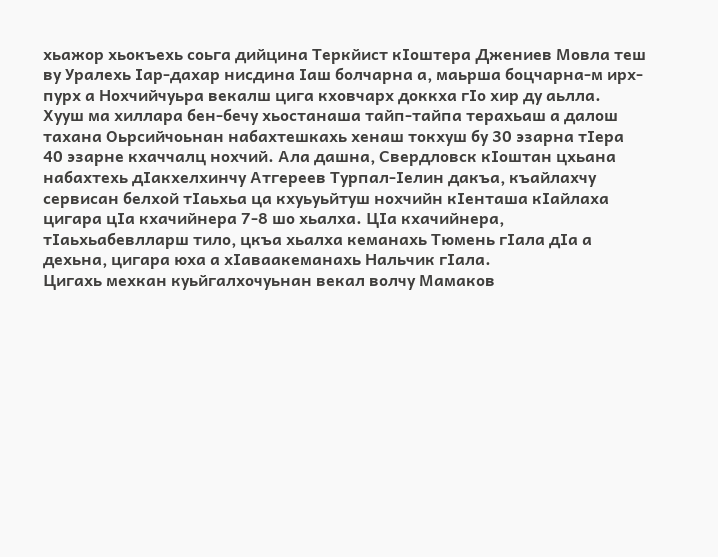хьажор хьокъехь соьга дийцина Теркйист кIоштера Джениев Мовла теш ву Уралехь Iар-дахар нисдина Iаш болчарна а, маьрша боцчарна-м ирх-пурх а Нохчийчуьра векалш цига кховчарх доккха гIо хир ду аьлла.
Хууш ма хиллара бен-бечу хьостанаша тайп-тайпа терахьаш а далош тахана Оьрсийчоьнан набахтешкахь хенаш токхуш бу 30 эзарна тIера 40 эзарне кхаччалц нохчий. Ала дашна, Свердловск кIоштан цхьана набахтехь дIакхелхинчу Атгереев Турпал-Iелин дакъа, къайлахчу сервисан белхой тIаьхьа ца кхуьуьйтуш нохчийн кIенташа кIайлаха цигара цIа кхачийнера 7-8 шо хьалха. ЦIа кхачийнера, тIаьхьабевлларш тило, цкъа хьалха кеманахь Тюмень гIала дIа а дехьна, цигара юха а хIаваакеманахь Нальчик гIала.
Цигахь мехкан куьйгалхочуьнан векал волчу Мамаков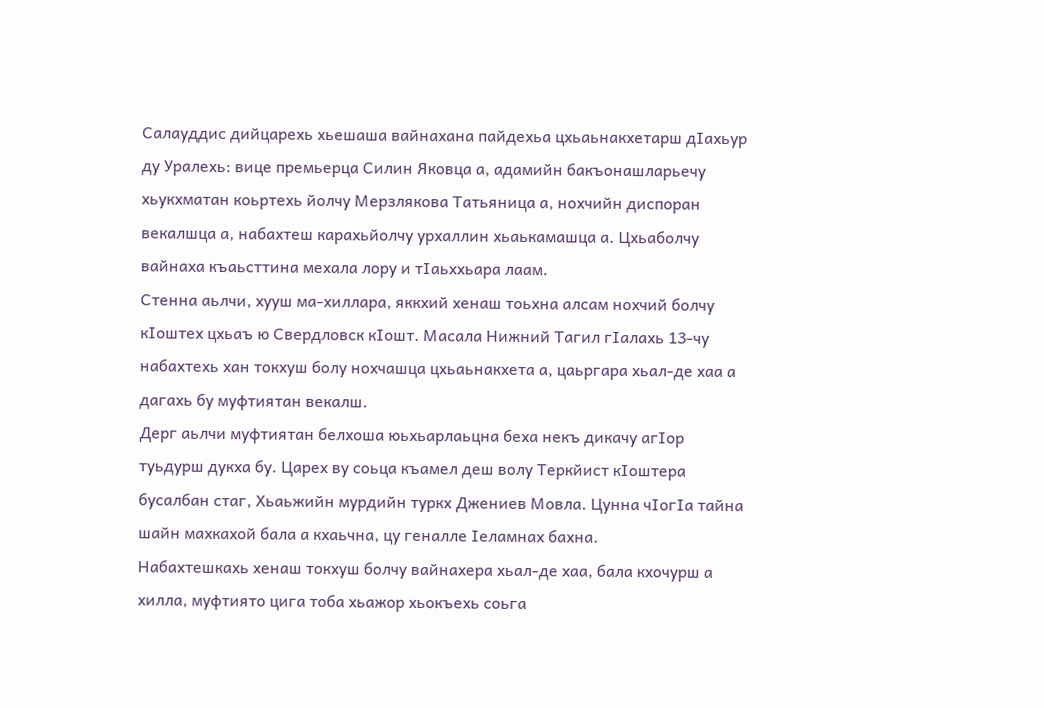Салауддис дийцарехь хьешаша вайнахана пайдехьа цхьаьнакхетарш дIахьур ду Уралехь: вице премьерца Силин Яковца а, адамийн бакъонашларьечу хьукхматан коьртехь йолчу Мерзлякова Татьяница а, нохчийн диспоран векалшца а, набахтеш карахьйолчу урхаллин хьаькамашца а. Цхьаболчу вайнаха къаьсттина мехала лору и тIаьххьара лаам.
Стенна аьлчи, хууш ма-хиллара, яккхий хенаш тоьхна алсам нохчий болчу кIоштех цхьаъ ю Свердловск кIошт. Масала Нижний Тагил гIалахь 13-чу набахтехь хан токхуш болу нохчашца цхьаьнакхета а, цаьргара хьал-де хаа а дагахь бу муфтиятан векалш.
Дерг аьлчи муфтиятан белхоша юьхьарлаьцна беха некъ дикачу агIор туьдурш дукха бу. Царех ву соьца къамел деш волу Теркйист кIоштера бусалбан стаг, Хьаьжийн мурдийн туркх Джениев Мовла. Цунна чIогIа тайна шайн махкахой бала а кхаьчна, цу геналле Iеламнах бахна.
Набахтешкахь хенаш токхуш болчу вайнахера хьал-де хаа, бала кхочурш а хилла, муфтиято цига тоба хьажор хьокъехь соьга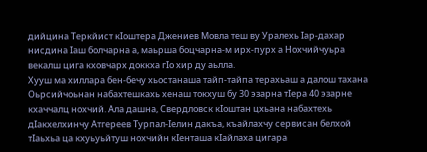дийцина Теркйист кIоштера Джениев Мовла теш ву Уралехь Iар-дахар нисдина Iаш болчарна а, маьрша боцчарна-м ирх-пурх а Нохчийчуьра векалш цига кховчарх доккха гIо хир ду аьлла.
Хууш ма хиллара бен-бечу хьостанаша тайп-тайпа терахьаш а далош тахана Оьрсийчоьнан набахтешкахь хенаш токхуш бу 30 эзарна тIера 40 эзарне кхаччалц нохчий. Ала дашна, Свердловск кIоштан цхьана набахтехь дIакхелхинчу Атгереев Турпал-Iелин дакъа, къайлахчу сервисан белхой тIаьхьа ца кхуьуьйтуш нохчийн кIенташа кIайлаха цигара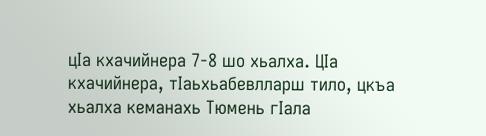цIа кхачийнера 7-8 шо хьалха. ЦIа кхачийнера, тIаьхьабевлларш тило, цкъа хьалха кеманахь Тюмень гIала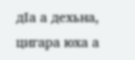дIа а дехьна, цигара юха а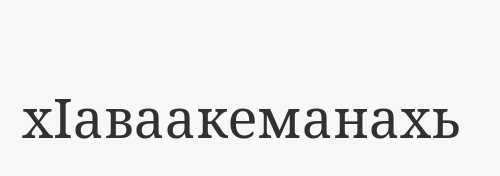хIаваакеманахь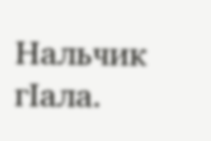Нальчик гIала.